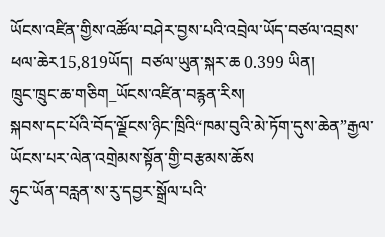ཡོངས་འཛིན་གྱིས་འཚོལ་བཤེར་བྱས་པའི་འབྲེལ་ཡོད་བཙལ་འབྲས་ཕལ་ཆེར15,819ཡོད།  བཙལ་ཡུན་སྐར་ཆ 0.399 ཡིན།
ཁྲུང་ཁྲུང་ཆ་གཅིག_ཡོངས་འཛིན་བརྙན་རིས།
སྐབས་དང་པོའི་བོད་ལྗོངས་ཉིང་ཁྲིའི“ཁམ་བུའི་མེ་ཏོག་དུས་ཆེན”རྒྱལ་ཡོངས་པར་ལེན་འགྲེམས་སྟོན་གྱི་བརྩམས་ཆོས
ཧུང་ཡོན་བརླན་ས་རུ་དབྱར་སྒྲོལ་པའི་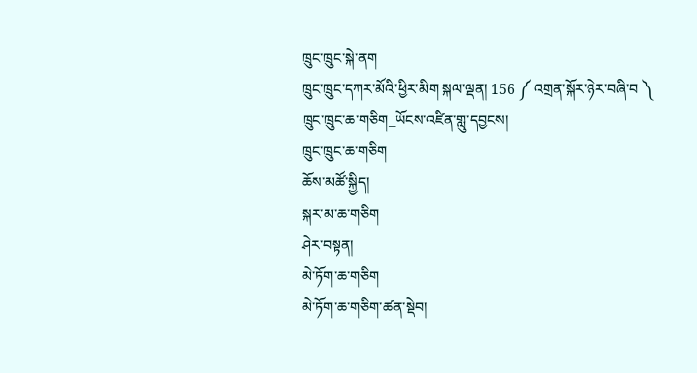ཁྲུང་ཁྲུང་སྐེ་ནག
ཁྲུང་ཁྲུང་དཀར་མོའི་ཕྱིར་མིག སྐལ་ལྡན། 156 ༼ འགྲན་སྐོར་ཉེར་བཞི་བ ༽
ཁྲུང་ཁྲུང་ཆ་གཅིག_ཡོངས་འཛིན་གླུ་དབྱངས།
ཁྲུང་ཁྲུང་ཆ་གཅིག
ཆོས་མཚོ་སྐྱིད།
སྐར་མ་ཆ་གཅིག
ཤེར་བསྟན།
མེ་ཏོག་ཆ་གཅིག
མེ་ཏོག་ཆ་གཅིག་ཚན་སྡེབ།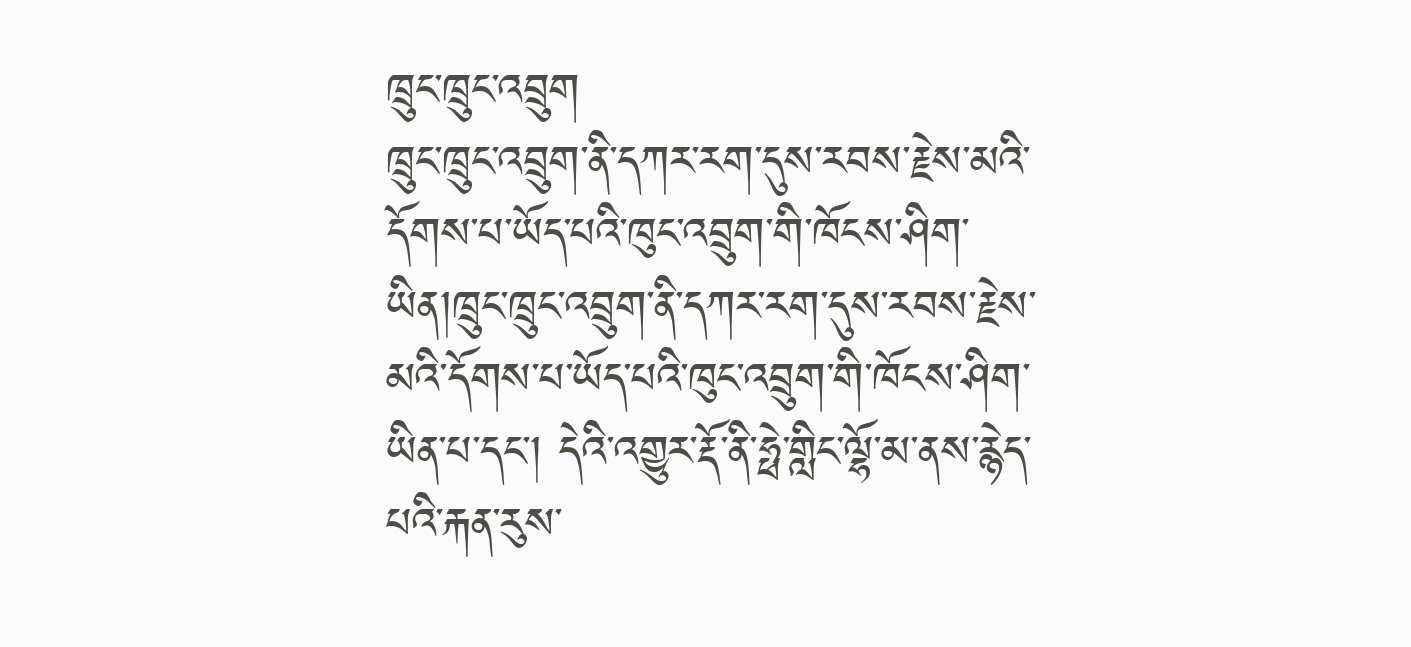ཁྲུང་ཁྲུང་འབྲུག
ཁྲུང་ཁྲུང་འབྲུག་ནི་དཀར་རག་དུས་རབས་རྗེས་མའི་དོགས་པ་ཡོད་པའི་ཁུང་འབྲུག་གི་ཁོངས་ཤིག་ཡིན།ཁྲུང་ཁྲུང་འབྲུག་ནི་དཀར་རག་དུས་རབས་རྗེས་མའི་དོགས་པ་ཡོད་པའི་ཁུང་འབྲུག་གི་ཁོངས་ཤིག་ཡིན་པ་དང་། དེའི་འགྱུར་རྡོ་ནི་ཧྥེ་གླིང་ལྷོ་མ་ནས་རྙེད་པའི་རྐན་རུས་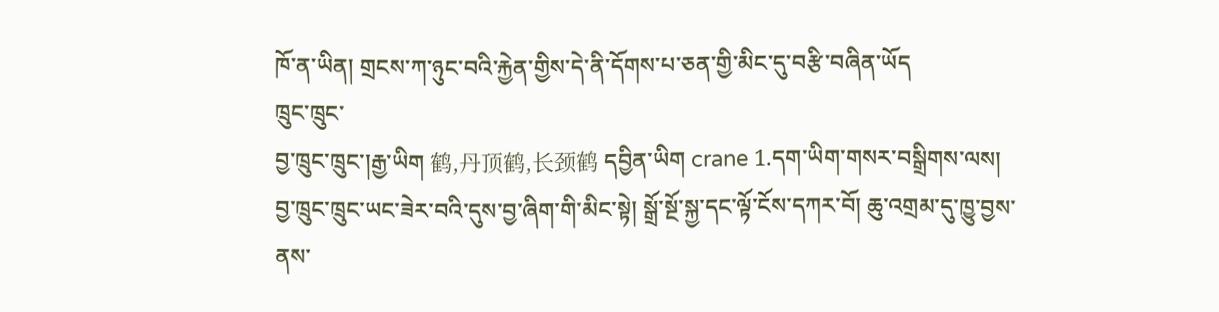ཁོ་ན་ཡིན། གྲངས་ཀ་ཉུང་བའི་རྐྱེན་གྱིས་དེ་ནི་དོགས་པ་ཅན་གྱི་མིང་དུ་བརྩི་བཞིན་ཡོད
ཁྲུང་ཁྲུང་
བྱ་ཁྲུང་ཁྲུང་།རྒྱ་ཡིག 鹤,丹顶鹤,长颈鹤 དབྱིན་ཡིག crane 1.དག་ཡིག་གསར་བསྒྲིགས་ལས། བྱ་ཁྲུང་ཁྲུང་ཡང་ཟེར་བའི་དུས་བྱ་ཞིག་གི་མིང་སྟེ། སྒྲོ་སྔོ་སྐྱ་དང་ལྟོ་ངོས་དཀར་བོ། ཆུ་འགྲམ་དུ་ཁྱུ་བྱས་ནས་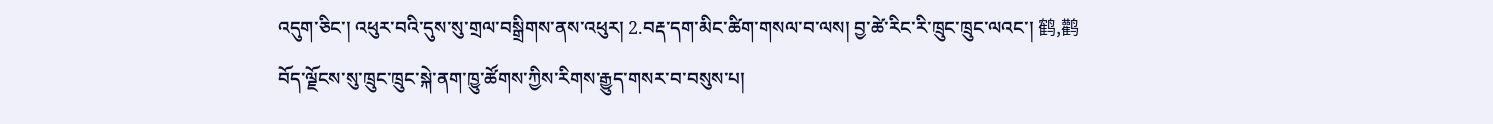འདུག་ཅིང་། འཕུར་བའི་དུས་སུ་གྲལ་བསྒྲིགས་ནས་འཕུར། 2.བརྡ་དག་མིང་ཚིག་གསལ་བ་ལས། བྱ་ཚེ་རིང་རི་ཁྲུང་ཁྲུང་ལའང་། 鹤,鹳
བོད་ལྗོངས་སུ་ཁྲུང་ཁྲུང་སྐེ་ནག་ཁྱུ་ཚོགས་ཀྱིས་རིགས་རྒྱུད་གསར་བ་བསུས་པ།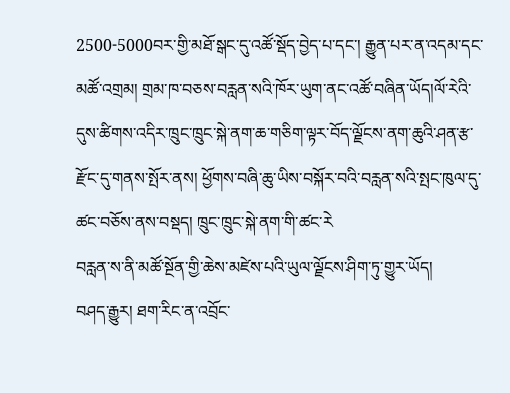2500-5000བར་གྱི་མཐོ་སྒང་དུ་འཚོ་སྡོད་བྱེད་པ་དང་། རྒྱུན་པར་ན་འདམ་དང་མཚོ་འགྲམ། གྲམ་ཁ་བཅས་བརླན་སའི་ཁོར་ཡུག་ནང་འཚོ་བཞིན་ཡོད།ལོ་རེའི་དུས་ཚིགས་འདིར་ཁྲུང་ཁྲུང་སྐེ་ནག་ཆ་གཅིག་ལྟར་བོད་ལྗོངས་ནག་ཆུའི་ཤན་རྩ་རྫོང་དུ་གནས་སྤོར་ནས། ཕྱོགས་བཞི་ཆུ་ཡིས་བསྐོར་བའི་བརླན་སའི་སྤང་ཁུལ་དུ་ཚང་བཅོས་ནས་བསྡད། ཁྲུང་ཁྲུང་སྐེ་ནག་གི་ཚང་རེ
བརླན་ས་ནི་མཚོ་སྔོན་གྱི་ཆེས་མཛེས་པའི་ཡུལ་ལྗོངས་ཤིག་ཏུ་གྱུར་ཡོད།
བཤད་རྒྱུར། ཐག་རིང་ན་འབྲོང་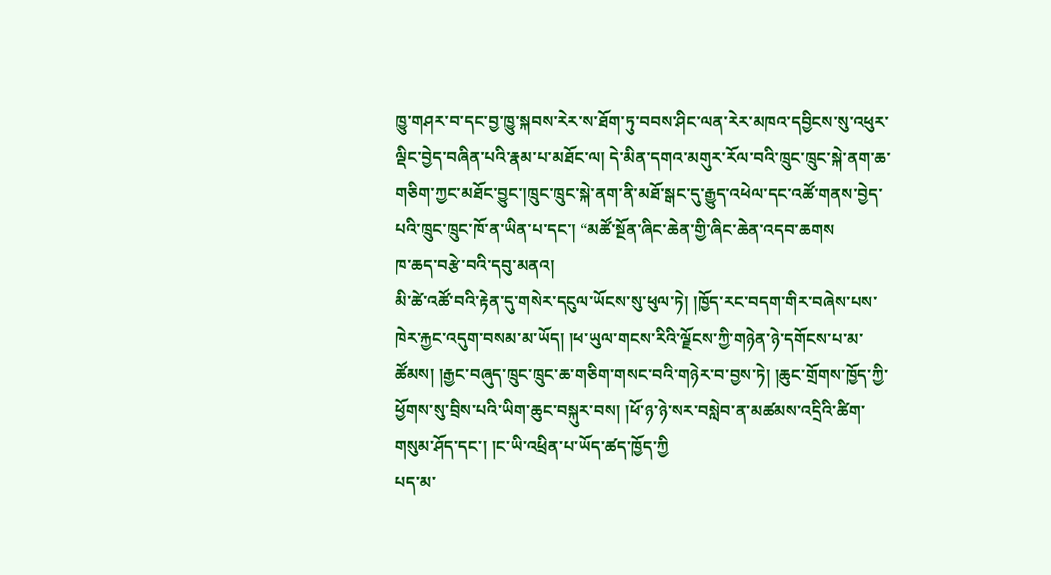ཁྱུ་གཤར་བ་དང་བྱ་ཁྱུ་སྐབས་རེར་ས་ཐོག་ཏུ་བབས་ཤིང་ལན་རེར་མཁའ་དབྱིངས་སུ་འཕུར་ལྡིང་བྱེད་བཞིན་པའི་རྣམ་པ་མཐོང་ལ། དེ་མིན་དགའ་མགུར་རོལ་བའི་ཁྲུང་ཁྲུང་སྐེ་ནག་ཆ་གཅིག་ཀྱང་མཐོང་བྱུང་།ཁྲུང་ཁྲུང་སྐེ་ནག་ནི་མཐོ་སྒང་དུ་རྒྱུད་འཕེལ་དང་འཚོ་གནས་བྱེད་པའི་ཁྲུང་ཁྲུང་ཁོ་ན་ཡིན་པ་དང་། “མཚོ་སྔོན་ཞིང་ཆེན་གྱི་ཞིང་ཆེན་འདབ་ཆགས
ཁ་ཆད་བརྩེ་བའི་དབུ་མནའ།
མི་ཚེ་འཚོ་བའི་རྟེན་དུ་གསེར་དངུལ་ཡོངས་སུ་ཕུལ་ཏེ། །ཁྱོད་རང་བདག་གིར་བཞེས་པས་ཁེར་རྐྱང་འདུག་བསམ་མ་ཡོད། །ཕ་ཡུལ་གངས་རིའི་ལྗོངས་ཀྱི་གཉེན་ཉེ་དགོངས་པ་མ་ཚོམས། །རྒྱང་བཞུད་ཁྲུང་ཁྲུང་ཆ་གཅིག་གསང་བའི་གཉེར་བ་བྱས་ཏེ། །ཆུང་གྲོགས་ཁྱོད་ཀྱི་ཕྱོགས་སུ་བྲིས་པའི་ཡིག་ཆུང་བསྐུར་བས། །ཕོ་ཉ་ཉེ་སར་བསླེབ་ན་མཚམས་འདྲིའི་ཚིག་གསུམ་ཤོད་དང་། །ང་ཡི་འཕྲིན་པ་ཡོད་ཚད་ཁྱོད་ཀྱི
པད་མ་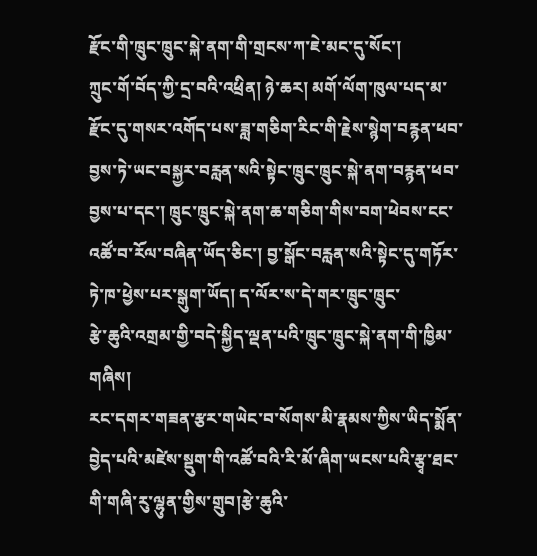རྫོང་གི་ཁྲུང་ཁྲུང་སྐེ་ནག་གི་གྲངས་ཀ་ཇེ་མང་དུ་སོང་།
ཀྲུང་གོ་བོད་ཀྱི་དྲ་བའི་འཕྲིན། ཉེ་ཆར། མགོ་ལོག་ཁུལ་པད་མ་རྫོང་དུ་གསར་འགོད་པས་ཟླ་གཅིག་རིང་གི་རྗེས་སྙེག་བརྙན་ཕབ་བྱས་ཏེ་ཡང་བསྐྱར་བརླན་སའི་སྟེང་ཁྲུང་ཁྲུང་སྐེ་ནག་བརྙན་ཕབ་བྱས་པ་དང་། ཁྲུང་ཁྲུང་སྐེ་ནག་ཆ་གཅིག་གིས་བག་ཕེབས་ངང་འཚོ་བ་རོལ་བཞིན་ཡོད་ཅིང་། བྱ་སྒོང་བརླན་སའི་སྟེང་དུ་གཏོར་ཏེ་ཁ་ཕྱེས་པར་སྒུག་ཡོད། ད་ལོར་ས་དེ་གར་ཁྲུང་ཁྲུང་
རྩེ་ཆུའི་འགྲམ་གྱི་བདེ་སྐྱིད་ལྡན་པའི་ཁྲུང་ཁྲུང་སྐེ་ནག་གི་ཁྱིམ་གཞིས།
རང་དགར་གཟན་རྩར་གཡེང་བ་སོགས་མི་རྣམས་ཀྱིས་ཡིད་སྨོན་བྱེད་པའི་མཛེས་སྡུག་གི་འཚོ་བའི་རི་མོ་ཞིག་ཡངས་པའི་རྩྭ་ཐང་གི་གཞི་རུ་ལྷུན་གྱིས་གྲུབ།རྩེ་ཆུའི་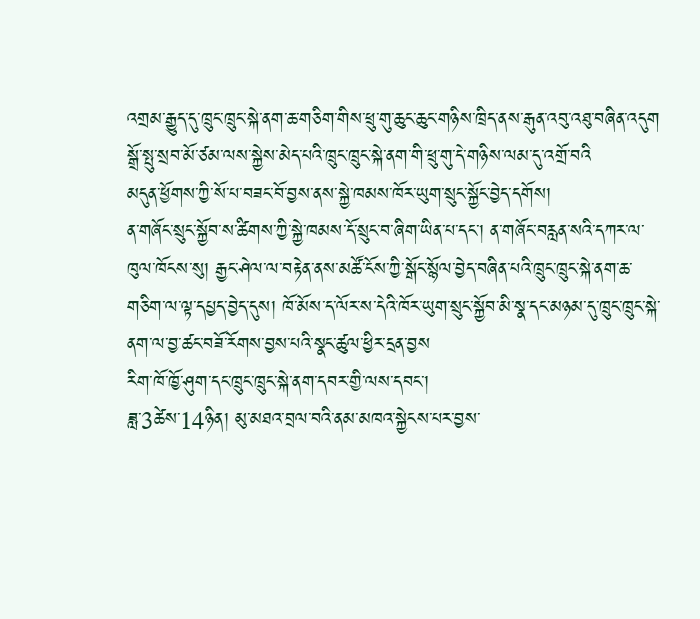འགྲམ་རྒྱུད་དུ་ཁྲུང་ཁྲུང་སྐེ་ནག་ཆ་གཅིག་གིས་ཕྲུ་གུ་ཆུང་ཆུང་གཉིས་ཁྲིད་ནས་རྒུན་འབུ་འཐུ་བཞིན་འདུག སྒྲོ་སྤུ་སྲབ་མོ་ཙམ་ལས་སྐྱེས་མེད་པའི་ཁྲུང་ཁྲུང་སྐེ་ནག་གི་ཕྲུ་གུ་དེ་གཉིས་ལམ་དུ་འགྲོ་བའི
མདུན་ཕྱོགས་ཀྱི་སོ་པ་བཟང་བོ་བྱས་ནས་སྐྱེ་ཁམས་ཁོར་ཡུག་སྲུང་སྐྱོང་བྱེད་དགོས།
ན་གཞོང་སྲུང་སྐྱོབ་ས་ཚིགས་ཀྱི་སྐྱེ་ཁམས་དོ་སྲུང་བ་ཞིག་ཡིན་པ་དང་། ན་གཞོང་བརླན་སའི་དཀར་ལ་ཁུལ་ཁོངས་སུ། རྒྱང་ཤེལ་ལ་བརྟེན་ནས་མཚོ་ངོས་ཀྱི་སྒོང་སྙོལ་བྱེད་བཞིན་པའི་ཁྲུང་ཁྲུང་སྐེ་ནག་ཆ་གཅིག་ལ་ལྟ་དཔྱད་བྱེད་དུས། ཁོ་མོས་ད་ལོར་ས་དེའི་ཁོར་ཡུག་སྲུང་སྐྱོབ་མི་སྣ་དང་མཉམ་དུ་ཁྲུང་ཁྲུང་སྐེ་ནག་ལ་བྱ་ཚང་བཟོ་རོགས་བྱས་པའི་སྣང་ཚུལ་ཕྱིར་དྲན་བྱས
རིག་ཁོ་ཁྱོ་ཤུག་དང་ཁྲུང་ཁྲུང་སྐེ་ནག་དབར་གྱི་ལས་དབང་།
ཟླ་3ཚེས་14ཉིན། མུ་མཐའ་བྲལ་བའི་ནམ་མཁའ་སྐྱེངས་པར་བྱས་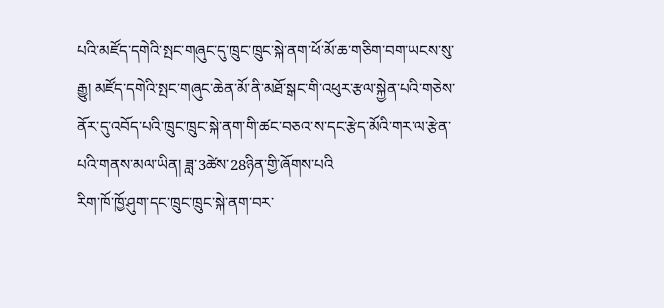པའི་མཛོད་དགེའི་སྤང་གཞུང་དུ་ཁྲུང་ཁྲུང་སྐེ་ནག་ཕོ་མོ་ཆ་གཅིག་བག་ཡངས་སུ་རྒྱུ། མཛོད་དགེའི་སྤང་གཞུང་ཆེན་མོ་ནི་མཐོ་སྒང་གི་འཕུར་རྩལ་སྐྱེན་པའི་གཅེས་ནོར་དུ་འབོད་པའི་ཁྲུང་ཁྲུང་སྐེ་ནག་གི་ཚང་བཅའ་ས་དང་རྩེད་མོའི་གར་ལ་རྩེན་པའི་གནས་མལ་ཡིན། ཟླ་3ཚེས་28ཉིན་གྱི་ཞོགས་པའི
རིག་ཁོ་ཁྱོ་ཤུག་དང་ཁྲུང་ཁྲུང་སྐེ་ནག་བར་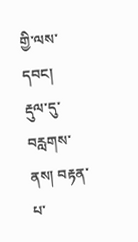གྱི་ལས་དབང།
རྡུལ་དུ་བརླགས་ནས། བརྟན་པ་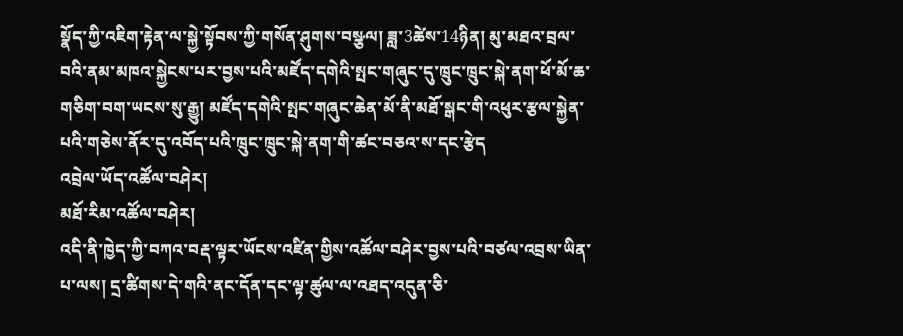སྣོད་ཀྱི་འཇིག་རྟེན་ལ་སྐྱེ་སྟོབས་ཀྱི་གསོན་ཤུགས་བསྩལ། ཟླ་3ཚེས་14ཉིན། མུ་མཐའ་བྲལ་བའི་ནམ་མཁའ་སྐྱེངས་པར་བྱས་པའི་མཛོད་དགེའི་སྤང་གཞུང་དུ་ཁྲུང་ཁྲུང་སྐེ་ནག་ཕོ་མོ་ཆ་གཅིག་བག་ཡངས་སུ་རྒྱུ། མཛོད་དགེའི་སྤང་གཞུང་ཆེན་མོ་ནི་མཐོ་སྒང་གི་འཕུར་རྩལ་སྐྱེན་པའི་གཅེས་ནོར་དུ་འབོད་པའི་ཁྲུང་ཁྲུང་སྐེ་ནག་གི་ཚང་བཅའ་ས་དང་རྩེད
འབྲེལ་ཡོད་འཚོལ་བཤེར།
མཐོ་རིམ་འཚོལ་བཤེར།
འདི་ནི་ཁྱེད་ཀྱི་བཀའ་བརྡ་ལྟར་ཡོངས་འཛིན་གྱིས་འཚོལ་བཤེར་བྱས་པའི་བཙལ་འབྲས་ཡིན་པ་ལས། དྲ་ཚིགས་དེ་གའི་ནང་དོན་དང་ལྟ་ཚུལ་ལ་འཐད་འདུན་ཅི་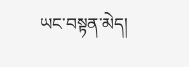ཡང་བསྟན་མེད།